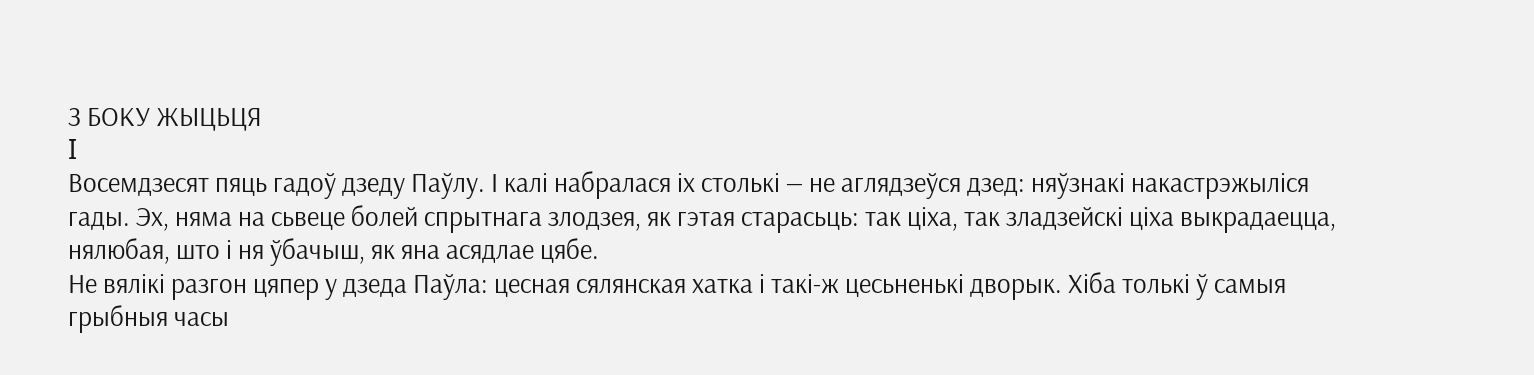З БОКУ ЖЫЦЬЦЯ
I
Восемдзесят пяць гадоў дзеду Паўлу. І калі набралася іх столькі — не аглядзеўся дзед: няўзнакі накастрэжыліся гады. Эх, няма на сьвеце болей спрытнага злодзея, як гэтая старасьць: так ціха, так зладзейскі ціха выкрадаецца, нялюбая, што і ня ўбачыш, як яна асядлае цябе.
Не вялікі разгон цяпер у дзеда Паўла: цесная сялянская хатка і такі-ж цесьненькі дворык. Хіба толькі ў самыя грыбныя часы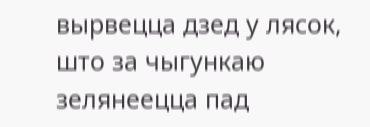вырвецца дзед у лясок, што за чыгункаю зелянеецца пад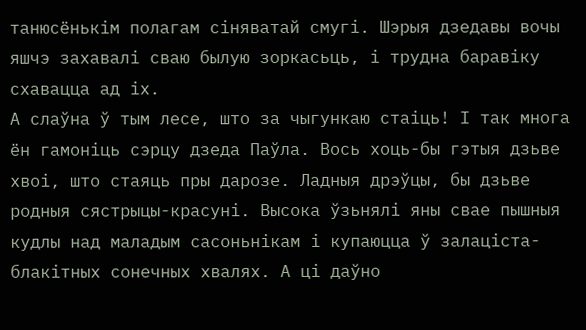танюсёнькім полагам сіняватай смугі. Шэрыя дзедавы вочы яшчэ захавалі сваю былую зоркасьць, і трудна баравіку схавацца ад іх.
А слаўна ў тым лесе, што за чыгункаю стаіць! І так многа ён гамоніць сэрцу дзеда Паўла. Вось хоць-бы гэтыя дзьве хвоі, што стаяць пры дарозе. Ладныя дрэўцы, бы дзьве родныя сястрыцы-красуні. Высока ўзьнялі яны свае пышныя кудлы над маладым сасоньнікам і купаюцца ў залаціста-блакітных сонечных хвалях. А ці даўно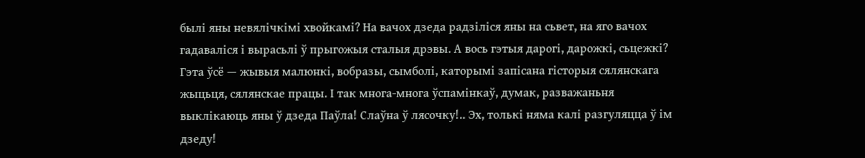былі яны невялічкімі хвойкамі? На вачох дзеда радзіліся яны на сьвет, на яго вачох гадаваліся і вырасьлі ў прыгожыя сталыя дрэвы. А вось гэтыя дарогі, дарожкі, сьцежкі? Гэта ўсё — жывыя малюнкі, вобразы, сымболі, каторымі запісана гісторыя сялянскага жыцьця, сялянскае працы. І так многа-многа ўспамінкаў, думак, разважаньня выклікаюць яны ў дзеда Паўла! Слаўна ў лясочку!.. Эх, толькі няма калі разгуляцца ў ім дзеду!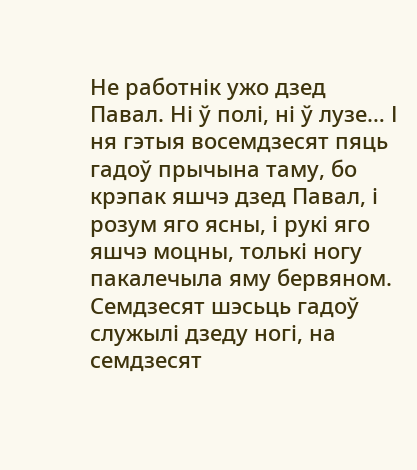Не работнік ужо дзед Павал. Ні ў полі, ні ў лузе… І ня гэтыя восемдзесят пяць гадоў прычына таму, бо крэпак яшчэ дзед Павал, і розум яго ясны, і рукі яго яшчэ моцны, толькі ногу пакалечыла яму бервяном. Семдзесят шэсьць гадоў служылі дзеду ногі, на семдзесят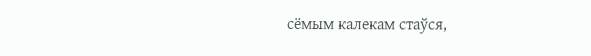сёмым калекам стаўся,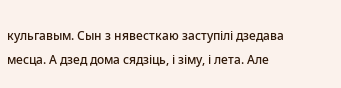кульгавым. Сын з нявесткаю заступілі дзедава месца. А дзед дома сядзіць, і зіму, і лета. Але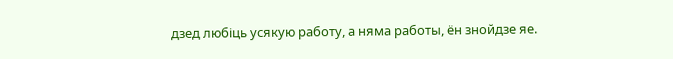дзед любіць усякую работу, а няма работы, ён знойдзе яе.